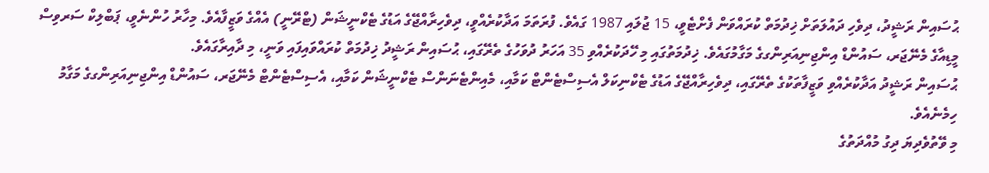ޙުސައިން ރަޝީދު، ދިވެހި ދައުލަތަށް ޚިދުމަތް ކުރައްވަން ފެށްޓެވީ، 15 ޖުލައި 1987 ގައެވެ. ފުރަތަމަ އަދާކުރެއްވީ، ދިވެހިރާއްޖޭގެ އަޑުގެ ޓެކްނީޝަން (ޓްރޭނީ) އެއްގެ ވަޒީފާއެވެ. މިހާރު ހުންނެވީ، ޕަބްލިކް ސަރވިސް މީޑިއާގެ މެނޭޖަރ، ސައުންޑް އިންޖިނިއަރިންގގެ މަގާމުގައެވެ. ޚިދުމަތުގައި މި ހޭދަކުރެއްވި 35 އަހަރު ދުވަހުގެ ތެރޭގައި، ޙުސައިން ރަޝީދު ޚިދުމަތް ކުރައްވައިފައި ވަނީ، މި ދާއިރާގައެވެ.
ޙުސައިން ރަޝީދު އަދާކުރެއްވި ވަޒީފާތަކުގެ ތެރޭގައި، ދިވެހިރާއްޖޭގެ އަޑުގެ ޓެކްނިކަލް އެސިސްޓެންޓް ކަމާއި، މެއިންޓެނަންސް ޓެކްނީޝަން ކަމާއި، އެސިސްޓެންޓް މެނޭޖަރ، ސައުންޑް އިންޖިނިއަރިންގގެ މަގާމު ހިމެނެއެވެ.
މި ވޭތުވެދިޔަ ދިގު މުއްދަތުގެ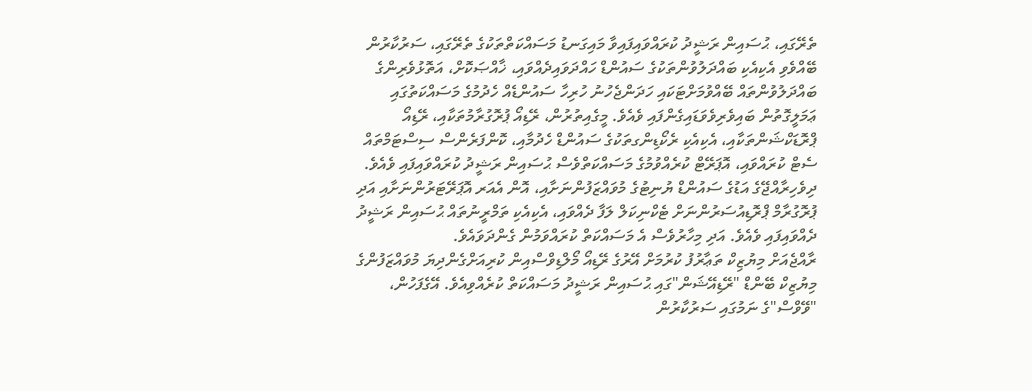ތެރޭގައި، ޙުސައިން ރަޝީދު ކުރައްވައިފައިވާ މައިގަނޑު މަސައްކަތްތަކުގެ ތެރޭގައި، ސަރުކާރުން ބޭއްވެވި އެކިއެކި ބައްދަލުވުންތަކުގެ ސައުންޑް ހައްދަވައިދެއްވައި، ޚާއްޞަކޮށް، އަތޮޅުވެރިންގެ ބައްދަލުވުންތައް ބޭއްވުމަށްޓަކައި ހަދަންޖެހުނު ހުރިހާ ސައުންޑެއް ހެދުމުގެ މަސައްކަތުގައި ޢަމަލީގޮތުން ބައިވެރިވެވަޑައިގެންފައި ވެއެވެ. މީގެއިތުރުން، ރޭޑިއޯ ޕުރޮގުރާމުތަކާއި، ރޭޑިއޯ ޕްރޮޑަކްޝަންތަކާއި، އެކިއެކި ރެކޯޑިންގތަކުގެ ސައުންޑް ހެދުމާއި، ކޮންފަރެންސް ސިސްޓަމްތައް ސެޓް ކުރައްވައި، އޮޕަރޭޓް ކުރެއްވުމުގެ މަސައްކަތްވެސް ޙުސައިން ރަޝީދު ކުރައްވައިފައި ވެއެވެ. ދިވެހިރާއްޖޭގެ އަޑުގެ ސައުންޑް ޔުނިޓުގެ މުވައްޒަފުންނަށާއި، އޮން އެއަރ އޮޕަރޭޓަރުންނަށާއި އަދި ޕުރޮގުރާމް ޕްރޮޑިއުސަރުންނަށް ޓެކްނިކަލް ލަފާ ދެއްވައި، އެކިއެކި ތަމްރީނުތައް ޙުސައިން ރަޝީދު ދެއްވައިފައި ވެއެވެ. އަދި މިހާރުވެސް އެ މަސައްކަތް ކުރައްވަމުން ގެންދަވައެވެ.
ރާއްޖެއަށް މިޔުޒިކް ތަޢާރުފު ކުރުމަށް އޭރުގެ ރޭޑިއޯ މޯލްޑިވްސްއިން ކުރިއަށްގެންދިޔަ މުވައްޒަފުންގެ މިޔުޒިކް ބޭންޑް "ރޭޑިއޭޝަން"ގައި ޙުސައިން ރަޝީދު މަސައްކަތް ކުރެއްވިއެވެ. އޭގެފަހުން، "ވޭވްސް"ގެ ނަމުގައި ސަރުކާރުން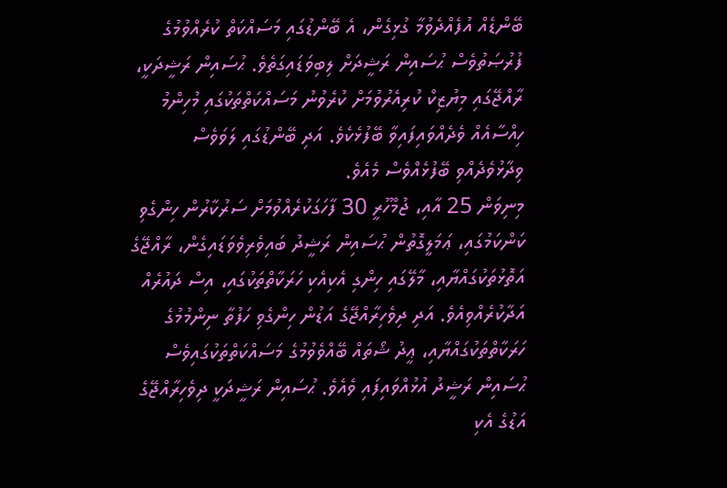ބޭންޑެއް އުފެއްދެވުމާ ގުޅިގެން، އެ ބޭންޑުގައި މަސައްކަތް ކުރެއްވުމުގެ ފުރުޞަތުވެސް ޙުސައިން ރަޝީދަށް ލިބިވަޑައިގަތެވެ. ޙުސައިން ރަޝީދަކީ، ރާއްޖޭގައި މިޔުޒިކް ކުރިއެރުވުމަށް ކުރެވުނު މަސައްކަތްތަކުގައި މުހިންމު ހިއްސާއެއް ވެދެއްވައިފައިވާ ބޭފުޅެކެވެ. އަދި ބޭންޑުގައި ލަވަވެސް ވިދާޅުވެދެއްވި ބޭފުޅެއްވެސް މެއެވެ.
މިނިވަން 25 އާއި، ޖުމްހޫރީ 30 ފާހަގަކުރެއްވުމަށް ސަރުކާރުން ހިންގެވި ކަންކަމުގައި، ޢަމަލީގޮތުން ޙުސައިން ރަޝީދު ބައިވެރިވެވަޑައިގެން، ރާއްޖޭގެ އަތޮޅުތަކުގައްޔާއި، މާލޭގައި ހިންގި އެކިއެކި ހަރަކާތްތަކުގައި، އިސް ދައުރެއް އަދާކުރެއްވިއެވެ. އަދި ދިވެހިރާއްޖޭގެ އަޑުން ހިންގެވި ހަފުތާ ނިންމުމުގެ ހަރަކާތްތަކުގައްޔާއި، ޢީދު ޝޯތައް ބޭއްވެވުމުގެ މަސައްކަތްތަކުގައިވެސް ޙުސައިން ރަޝީދު އުޅުއްވައިފައި ވެއެވެ. ޙުސައިން ރަޝީދަކީ ދިވެހިރާއްޖޭގެ އަޑުގެ އެކި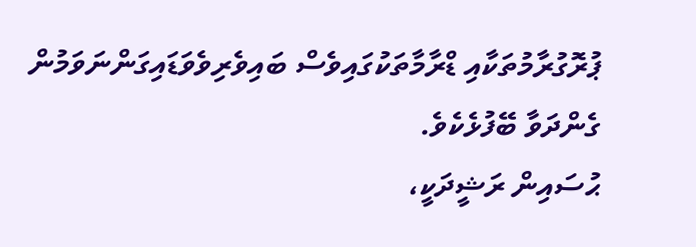ޕުރޮގުރާމުތަކާއި ޑްރާމާތަކުގައިވެސް ބައިވެރިވެވަޑައިގަންނަވަމުން ގެންދަވާ ބޭފުޅެކެވެ.
ޙުސައިން ރަޝީދަކީ،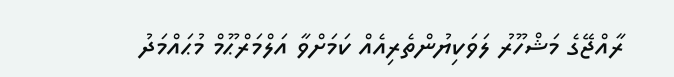ރާއްޖޭގެ މަޝްހޫރު ލަވަކިޔުންތެރިއެއް ކަމަށްވާ އަލްމަރްޙޫމް މުޙައްމަދު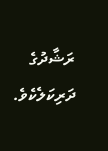ރަޝާދުގެ ދަރިކަލެކެވެ.